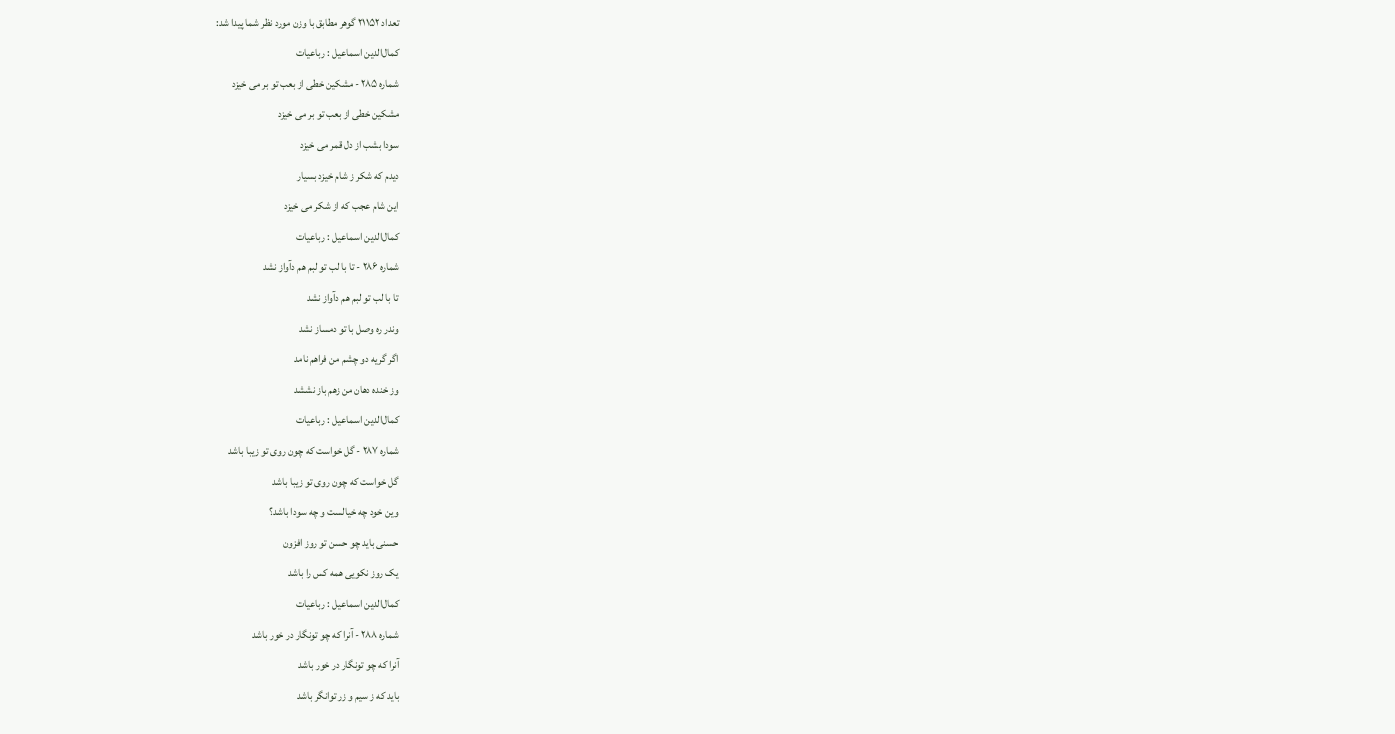تعداد ۲۱۱۵۲ گوهر مطابق با وزن مورد نظر شما پیدا شد:
کمال‌الدین اسماعیل : رباعیات
شماره ۲۸۵ - مشکین خطی از بعب تو بر می خیزد
مشکین خطی از بعب تو بر می خیزد
سودا بشب از دل قمر می خیزد
دیدم که شکر ز شام خیزد بسیار
این شام عجب که از شکر می خیزد
کمال‌الدین اسماعیل : رباعیات
شماره ۲۸۶ - تا با لب تو لبم هم دآواز نشد
تا با لب تو لبم هم دآواز نشد
وندر ره وصل با تو دمساز نشد
اگر گریه دو چشم من فراهم نامد
وز خنده دهان من زهم باز نششد
کمال‌الدین اسماعیل : رباعیات
شماره ۲۸۷ - گل خواست که چون روی تو زیبا باشد
گل خواست که چون روی تو زیبا باشد
وین خود چه خیالست و چه سودا باشد؟
حسنی باید چو حسن تو روز افزون
یک روز نکویی همه کس را باشد
کمال‌الدین اسماعیل : رباعیات
شماره ۲۸۸ - آنرا که چو تونگار در خور باشد
آنرا که چو تونگار در خور باشد
باید که ز سیم و زر توانگر باشد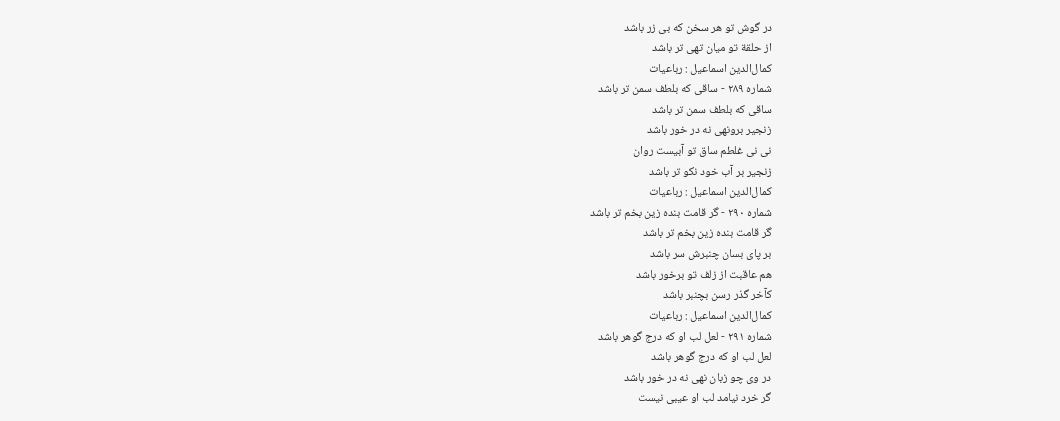در گوش تو هر سخن که بی زر باشد
از حلقة تو میان تهی تر باشد
کمال‌الدین اسماعیل : رباعیات
شماره ۲۸۹ - ساقی که بلطف سمن تر باشد
ساقی که بلطف سمن تر باشد
زنجیر برونهی نه در خور باشد
نی نی غلطم ساق تو آبیست روان
زنجیر بر آب خود نکو تر باشد
کمال‌الدین اسماعیل : رباعیات
شماره ۲۹۰ - گر قامت بنده زین بخم تر باشد
گر قامت بنده زین بخم تر باشد
بر پای بسان چنبرش سر باشد
هم عاقبت از زلف تو برخور باشد
کآخر گذر رسن بچنبر باشد
کمال‌الدین اسماعیل : رباعیات
شماره ۲۹۱ - لعل لب او که درج گوهر باشد
لعل لب او که درج گوهر باشد
در وی چو زبان نهی نه در خور باشد
گر خرد نیامد لب او عیبی نیست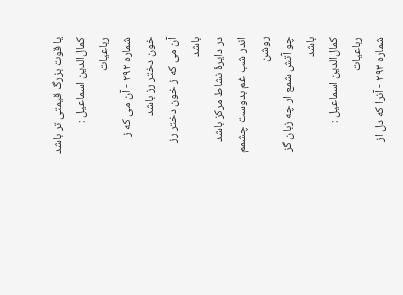یا قوت بزرگ قیمتی تر باشد
کمال‌الدین اسماعیل : رباعیات
شماره ۲۹۲ - آن می که ز خون دختر رز باشد
آن می که ز خون دختر رز باشد
در دایرۀ نشاط مرکز باشد
اندر شب غم بدوست چشمم روشن
چو آتش شمع ار چه زبان گز باشد
کمال‌الدین اسماعیل : رباعیات
شماره ۲۹۳ - آنرا که دل از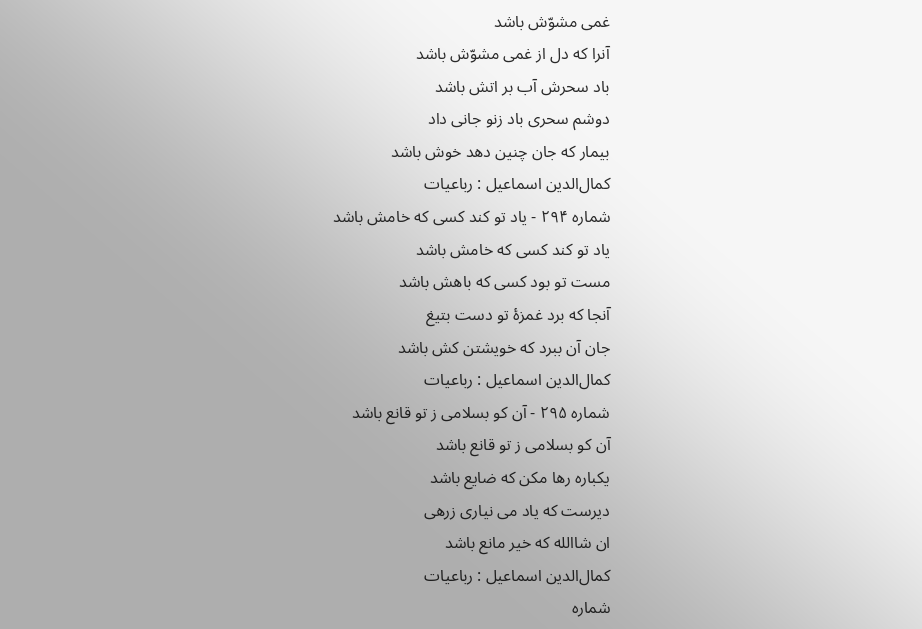غمی مشوّش باشد
آنرا که دل از غمی مشوّش باشد
باد سحرش آب بر اتش باشد
دوشم سحری باد زنو جانی داد
بیمار که جان چنین دهد خوش باشد
کمال‌الدین اسماعیل : رباعیات
شماره ۲۹۴ - یاد تو کند کسی که خامش باشد
یاد تو کند کسی که خامش باشد
مست تو بود کسی که باهش باشد
آنجا که برد غمزۀ تو دست بتیغ
جان آن ببرد که خویشتن کش باشد
کمال‌الدین اسماعیل : رباعیات
شماره ۲۹۵ - آن کو بسلامی ز تو قانع باشد
آن کو بسلامی ز تو قانع باشد
یکباره رها مکن که ضایع باشد
دیرست که یاد می نیاری زرهی
ان شاالله که خیر مانع باشد
کمال‌الدین اسماعیل : رباعیات
شماره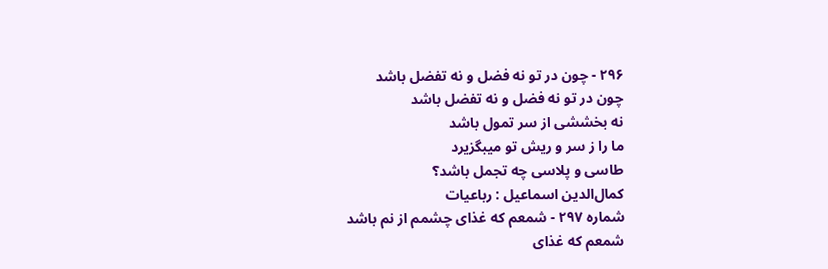۲۹۶ - چون در تو نه فضل و نه تفضل باشد
چون در تو نه فضل و نه تفضل باشد
نه بخششی از سر تمول باشد
ما را ز سر و ریش تو میبگزیرد
طاسی و پلاسی چه تجمل باشد؟
کمال‌الدین اسماعیل : رباعیات
شماره ۲۹۷ - شمعم که غذای چشمم از نم باشد
شمعم که غذای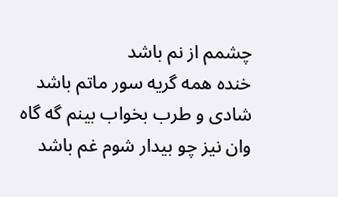چشمم از نم باشد
خنده همه گریه سور ماتم باشد
شادی و طرب بخواب بینم گه گاه
وان نیز چو بیدار شوم غم باشد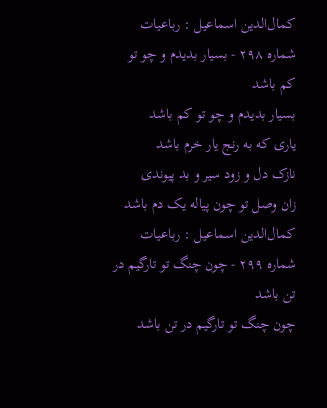کمال‌الدین اسماعیل : رباعیات
شماره ۲۹۸ - بسیار بدیدم و چو تو کم باشد
بسیار بدیدم و چو تو کم باشد
یاری که به رنج یار خرم باشد
نازک دل و زود سیر و بد پیوندی
زان وصل تو چون پیاله یک دم باشد
کمال‌الدین اسماعیل : رباعیات
شماره ۲۹۹ - چون چنگ تو تارگیم در تن باشد
چون چنگ تو تارگیم در تن باشد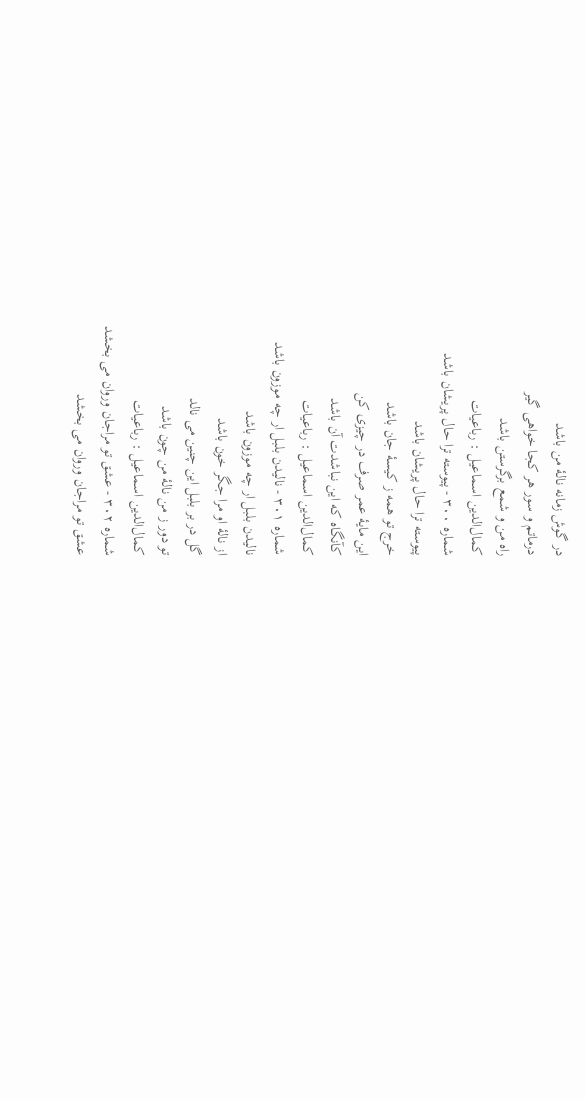در گوش زمانه نالۀ من باشد
درماتم و سور هر کجا خواهی گیر
راه من و شمع برگرستن باشد
کمال‌الدین اسماعیل : رباعیات
شماره ۳۰۰ - پیوسته ترا حال پریشان باشد
پیوسته ترا حال پریشان باشد
خرج تو همه ز کیسۀ جان باشد
این مایۀ عمر صرف در چیزی کن
کآنگاه که این نباشدت آن باشد
کمال‌الدین اسماعیل : رباعیات
شماره ۳۰۱ - نالیدن بلبل ار چه موزون باشد
نالیدن بلبل ار چه موزون باشد
از نالۀ او مرا جگر خون باشد
گل در بر بلبل این چنین می نالد
تو دور ز من نالۀ من چون باشد
کمال‌الدین اسماعیل : رباعیات
شماره ۳۰۲ - عشق تو مراجان وروان می بخشد
عشق تو مراجان وروان می بخشد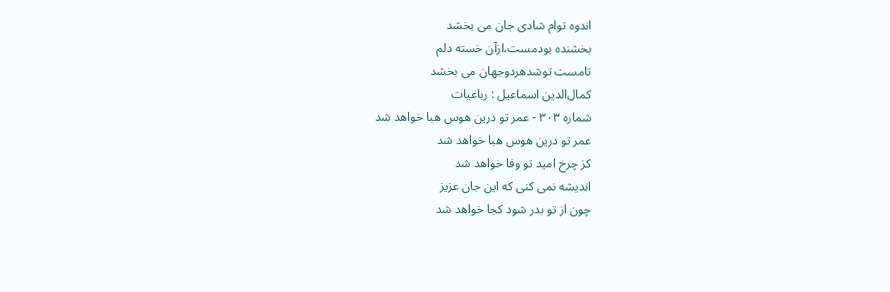اندوه توام شادی جان می بخشد
بخشنده بودمست،ازآن خسته دلم
تامست توشدهردوجهان می بخشد
کمال‌الدین اسماعیل : رباعیات
شماره ۳۰۳ - عمر تو درین هوس هبا خواهد شد
عمر تو درین هوس هبا خواهد شد
کز چرخ امید تو وفا خواهد شد
اندیشه نمی کنی که این جان عزیز
چون از تو بدر شود کجا خواهد شد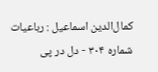کمال‌الدین اسماعیل : رباعیات
شماره ۳۰۴ - دل در پی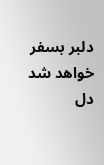دلبر بسفر خواهد شد
دل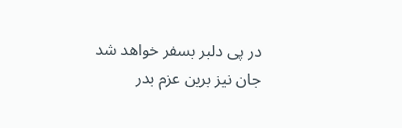در پی دلبر بسفر خواهد شد
جان نیز برین عزم بدر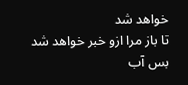خواهد شد
تا باز مرا ازو خبر خواهد شد
بس آب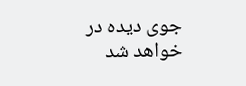جوی دیده در خواهد شد